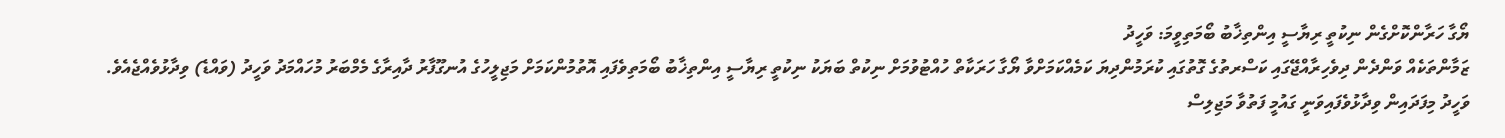ޔޯގާ ހަރާންކޮށްގެން ނިކުތީ ރިޔާސީ އިންތިޚާބު ބޯމަތިވީމަ: ވަހީދު
ޒަމާންތަކެއް ވަންދެން ދިވެހިރާއްޖޭގައި ކަސްރތުގެ ގޮތުގައި ކުރަމުންދިޔަ ކަމެއްކަމަށްވާ ޔޯގާ ހަރަކާތް ހުއްޓުވުމަށް ނިކުތް ބަޔަކު ނިކުތީ ރިޔާސީ އިންތިޚާބު ބޯމަތިވެފައި އޮތުމުންކަމަށް މަޖިލީހުގެ އުނގޫފާރު ދާއިރާގެ މެމްބަރު މުހައްމަދު ވަހީދު (ވައްޑެ) ވިދާޅުވެއްޖެއެވެ.
ވަހީދު މިފަދައިން ވިދާޅުވެފައިވަނީ ގައުމީ ފަތުވާ މަޖިލިސް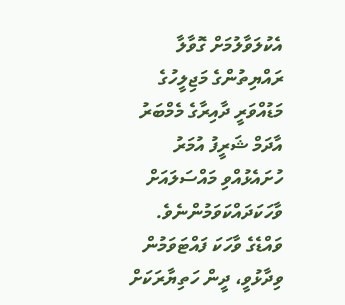އެކުލަވާލުމަށް ގޮވާލާ ރައްޔިތުންގެ މަޖިލީހުގެ މަޑުއްވަރީ ދާއިރާގެ މެމްބަރު އާދަމް ޝަރީފު އުމަރު ހުށައެޅުއްވި މައްސަލައަށް ވާހަކަދައްކަވަމުންނެވެ.
ވައްޑެގެ ވާހަކަ ފައްޓަވަމުން ވިދާޅުވީ، ދީން ހަތިޔާރަކަށް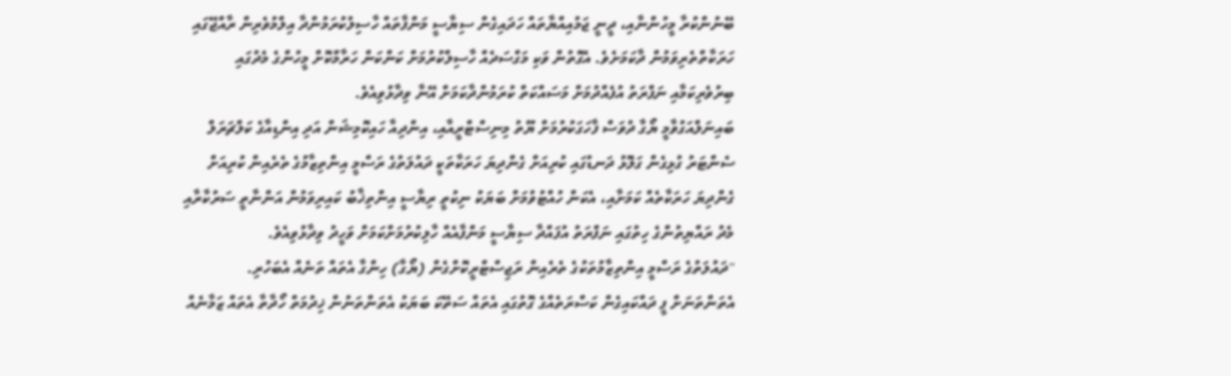ބޭނުންކުރާ މީހުންނާއި، ދީނީ ޖަމުއިއްޔާތައް ހަދައިގެން ސިޔާސީ މަންފާތައް ހާސިލުކުރަމުންދާ އިލްމުވެރިން ރާއްޖޭގައި ހަރަކާތްތެރިވަމުން ދާކަމަށެވެ. އެގޮތުން ވަކި މަގްސަދެއް ހާސިލްކުރުމަށް ކަންކަން ހަރާމްކޮށް މީހުންގެ މެދުގައި ބިރުވެރިކަމާއި ނަފްރަތު އުފެއްދުމަށް މަސައްކަތް ކުރަމުންދާކަމަށް އޭނާ ވިދާޅުވިއެވެ.
ބައިނަލްއަގުވާމީ ޔޯގާ ދުވަސް ފާހަގަކުރުމަށް ޔޫތު މިނިސްޓްރީއާއި، އިންދިއާ ހައިކޮމިޝަން އަދި އިންޑިއާގެ ކަލްޗަރަލް ސެންޓަރު ގުޅިގެން ގަލޮޅު ދަނޑުގައި ކުރިއަށް ގެންދިޔަ ހަރަކާތަކީ ދައުލަތުގެ ރަސްމީ އިންތިޒާމުގެ ތެރެއިން ކުރިއަށް ގެންދިޔަ ހަރަކާތެއް ކަމަށާއި، އެކަން ހުއްޓުވުމަށް ބަޔަކު ނިކުތީ ރިޔާސީ އިންތިޚާބު ކައިރިވަމުން އަންނާތީ ސަރުކާރާއި މެދު ރައްޔިތުންގެ ހިތުގައި ނަފްރަތު އުފައްދާ ސިޔާސީ މަންފާއެއް ހާލިކުރުމަށްކަމަށް ވަހީދު ވިދާޅުވިއެވެ.
"ދައުލަތުގެ ރަސްމީ އިންތިޒާމުތަކުގެ ތެރެއިން ރަޖިސްޓްރީކޮށްގެން (ޔޯގާ) ހިންގާ އެތައް ތަނެއް އެބަހުރި. އެތަންތަނަށް ފީ ދައްކައިގެން ކަސްރަތެއްގެ ގޮތުގައި އެތައް ސަތޭކަ ބަޔަކު އެތަންތަނުން ޚިދުމަތް ހޯދާތާ އެތައް ޒަމާނެއް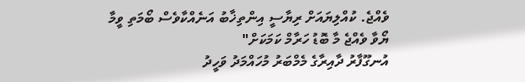ވެއްޖެ. ކުއްލިޔައަށް ރިޔާސީ އިންތިޚާބު އަނެއްކާވެސް ބޯމަތި ވީމާ ޔޯވާ ވެއްޖެ މާ ބޮޑު ހަރާމް ކަމަކަށް"
އުނގޫފާރު ދާއިރާގެ މެމްބަރު މުހައްމަދު ވަހީދު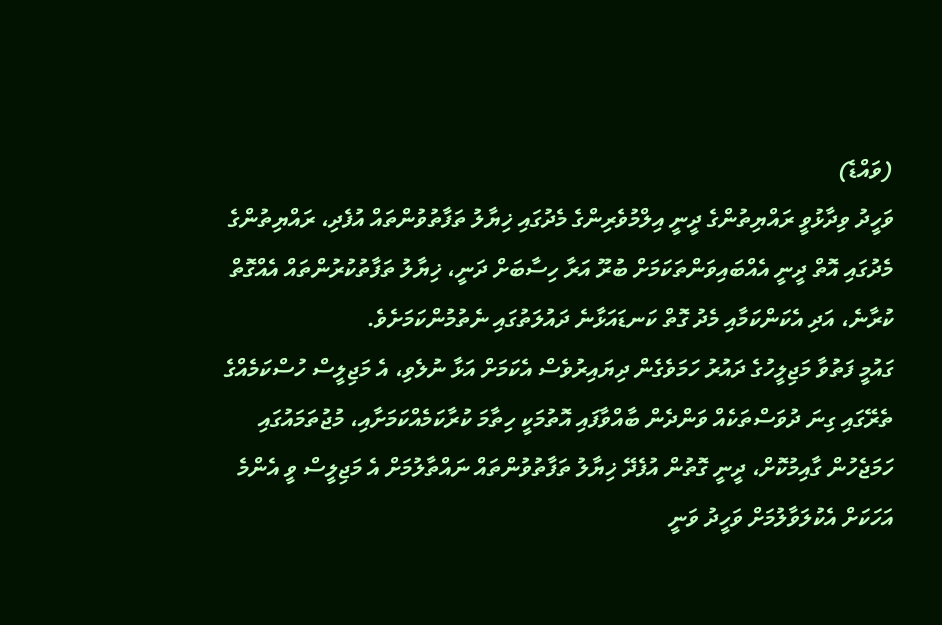(ވައްޑެ)
ވަހީދު ވިދާޅުވީ ރައްޔިތުންގެ ދީނީ އިލްމުވެރިންގެ މެދުގައި ޚިޔާލު ތަފާތުވުންތައް އުފެދި، ރައްޔިތުންގެ މެދުގައި އޮތް ދީނީ އެއްބައިވަންތަކަމަށް ބުރޫ އަރާ ހިސާބަށް ދަނީ، ޚިޔާލު ތަފާތުކުރުންތައް އެއްގޮތް ކުރާނެ، އަދި އެކަންކަމާއި މެދު ގޮތް ކަނޑައަޅާނެ ދައުލަތުގައި ނެތުމުންކަމަށެވެ.
ގައުމީ ފަތުވާ މަޖިލީހުގެ ދައުރު ހަމަވެގެން ދިޔައިރުވެސް އެކަމަށް އަޅާ ނުލެވި، އެ މަޖިލީސް ހުސްކަމެއްގެ ތެރޭގައި ގިނަ ދުވަސްތަކެއް ވަންދެން ބާއްވާފައި އޮތުމަކީ ހިތާމަ ކުރާކަމެއްކަމަށާއި، މުޖުތަމައުގައި ހަމަޖެހުން ގާއިމުކޮށް، ދީނީ ގޮތުން އުފެދޭ ޚިޔާލު ތަފާތުވުންތައް ނައްތާލުމަށް އެ މަޖިލީސް ވީ އެންމެ އަހަކަށް އެކުލަވާލުމަށް ވަހީދު ވަނީ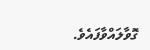ގޮވާލައްވާފައެވެ.